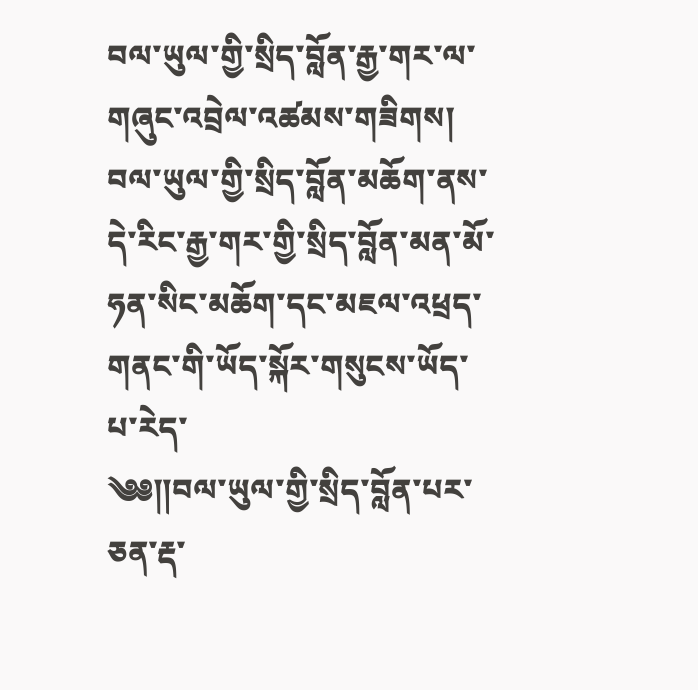བལ་ཡུལ་གྱི་སྲིད་བློན་རྒྱ་གར་ལ་གཞུང་འབྲེལ་འཚམས་གཟིགས།
བལ་ཡུལ་གྱི་སྲིད་བློན་མཆོག་ནས་དེ་རིང་རྒྱ་གར་གྱི་སྲིད་བློན་མན་མོ་ཧན་སིང་མཆོག་དང་མཇལ་འཕྲད་གནང་གི་ཡོད་སྐོར་གསུངས་ཡོད་པ་རེད་
༄༅༎བལ་ཡུལ་གྱི་སྲིད་བློན་པར་ཅན་རྡ་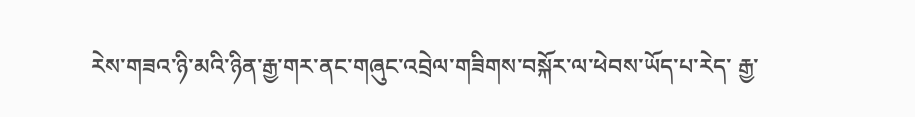རེས་གཟའ་ཉི་མའི་ཉིན་རྒྱ་གར་ནང་གཞུང་འབྲེལ་གཟིགས་བསྐོར་ལ་ཕེབས་ཡོད་པ་རེད་ རྒྱ་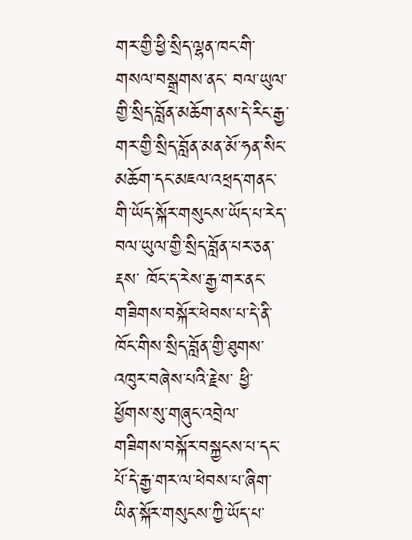གར་གྱི་ཕྱི་སྲིད་ལྷན་ཁང་གི་གསལ་བསྒྲགས་ནང་ བལ་ཡུལ་གྱི་སྲིད་བློན་མཆོག་ནས་དེ་རིང་རྒྱ་གར་གྱི་སྲིད་བློན་མན་མོ་ཧན་སིང་མཆོག་དང་མཇལ་འཕྲད་གནང་གི་ཡོད་སྐོར་གསུངས་ཡོད་པ་རེད་
བལ་ཡུལ་གྱི་སྲིད་བློན་པར་ཅན་རྡས་ ཁོང་ད་རེས་རྒྱ་གར་ནང་གཟིགས་བསྐོར་ཕེབས་པ་དེ་ནི་ ཁོང་གིས་སྲིད་བློན་གྱི་ཐུགས་འཁུར་བཞེས་པའི་རྗེས་ ཕྱི་ཕྱོགས་སུ་གཞུང་འབྲེལ་གཟིགས་བསྐོར་བསྐྱངས་པ་དང་པོ་དེ་རྒྱ་གར་ལ་ཕེབས་པ་ཞིག་ཡིན་སྐོར་གསུངས་ཀྱི་ཡོད་པ་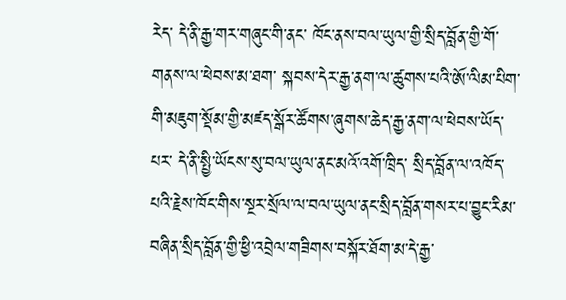རེད་ དེ་ནི་རྒྱ་གར་གཞུང་གི་ནང་ ཁོང་ནས་བལ་ཡུལ་གྱི་སྲིད་བློན་གྱི་གོ་གནས་ལ་ཕེབས་མ་ཐག་ སྐབས་དེར་རྒྱ་ནག་ལ་ཚུགས་པའི་ཨོ་ལིམ་པིག་གི་མཇུག་སྡོམ་གྱི་མཛད་སྒོར་ཚོགས་ཞུགས་ཆེད་རྒྱ་ནག་ལ་ཕེབས་ཡོད་པར་ དེ་ནི་སྤྱི་ཡོངས་སུ་བལ་ཡུལ་ནང་མའོ་འགོ་ཁྲིད་ སྲིད་བློན་ལ་འཁོད་པའི་རྗེས་ཁོང་གིས་སྔར་སྲོལ་ལ་བལ་ཡུལ་ནང་སྲིད་བློན་གསར་པ་བྱུང་རིམ་བཞིན་སྲིད་བློན་གྱི་ཕྱི་འབྲེལ་གཟིགས་བསྐོར་ཐོག་མ་དེ་རྒྱ་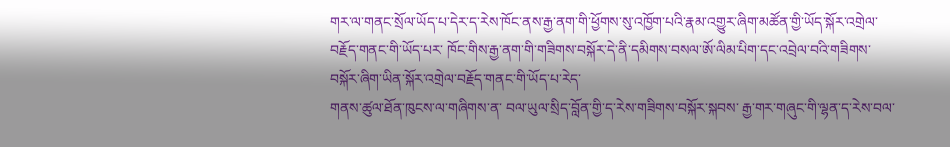གར་ལ་གནང་སྲོལ་ཡོད་པ་དེར་ད་རེས་ཁོང་ནས་རྒྱ་ནག་གི་ཕྱོགས་སུ་འཁྱོག་པའི་རྣམ་འགྱུར་ཞིག་མཚོན་གྱི་ཡོད་སྐོར་འགྲེལ་བརྗོད་གནང་གི་ཡོད་པར་ ཁོང་གིས་རྒྱ་ནག་གི་གཟིགས་བསྐོར་དེ་ནི་དམིགས་བསལ་ཨོ་ལིམ་པིག་དང་འབྲེལ་བའི་གཟིགས་བསྐོར་ཞིག་ཡིན་སྐོར་འགྲེལ་བརྗོད་གནང་གི་ཡོད་པ་རེད་
གནས་ཚུལ་ཐོན་ཁུངས་ལ་གཞིགས་ན་ བལ་ཡུལ་སྲིད་བློན་གྱི་ད་རེས་གཟིགས་བསྐོར་སྐབས་ རྒྱ་གར་གཞུང་གི་ལྷན་ད་རེས་བལ་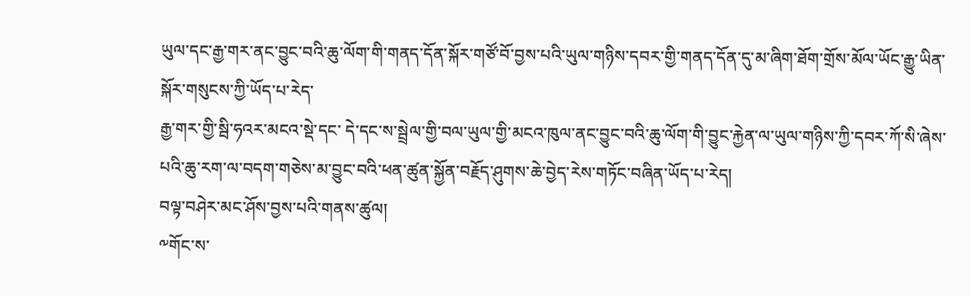ཡུལ་དང་རྒྱ་གར་ནང་བྱུང་བའི་ཆུ་ལོག་གི་གནད་དོན་སྐོར་གཙོ་བོ་བྱས་པའི་ཡུལ་གཉིས་དབར་གྱི་གནད་དོན་དུ་མ་ཞིག་ཐོག་གྲོས་མོལ་ཡོང་རྒྱུ་ཡིན་སྐོར་གསུངས་ཀྱི་ཡོད་པ་རེད་
རྒྱ་གར་གྱི་སྦི་ཧའར་མངའ་སྡེ་དང་ དེ་དང་ས་སྦྲེལ་གྱི་བལ་ཡུལ་གྱི་མངའ་ཁུལ་ནང་བྱུང་བའི་ཆུ་ལོག་གི་བྱུང་རྐྱེན་ལ་ཡུལ་གཉིས་ཀྱི་དབར་ཀོ་སི་ཞེས་པའི་ཆུ་རག་ལ་བདག་གཅེས་མ་བྱུང་བའི་ཕན་ཚུན་སྐྱོན་བརྗོད་ཤུགས་ཆེ་བྱེད་རེས་གཏོང་བཞིན་ཡོད་པ་རེད།
བལྟ་བཤེར་མང་ཤོས་བྱས་པའི་གནས་ཚུལ།
༸གོང་ས་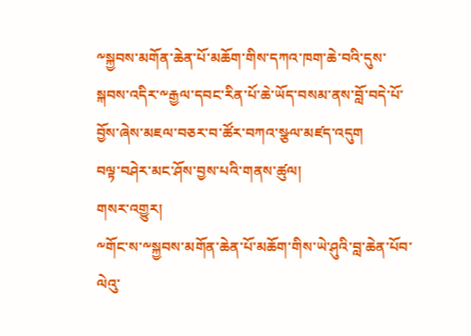༸སྐྱབས་མགོན་ཆེན་པོ་མཆོག་གིས་དཀའ་ཁག་ཆེ་བའི་དུས་སྐབས་འདིར་༸རྒྱལ་དབང་རིན་པོ་ཆེ་ཡོད་བསམ་ནས་བློ་བདེ་པོ་བྱོས་ཞེས་མཇལ་བཅར་བ་ཚོར་བཀའ་སྩལ་མཛད་འདུག
བལྟ་བཤེར་མང་ཤོས་བྱས་པའི་གནས་ཚུལ།
གསར་འགྱུར།
༸གོང་ས་༸སྐྱབས་མགོན་ཆེན་པོ་མཆོག་གིས་ཡེ་ཤུའི་བླ་ཆེན་པོབ་ལེའུ་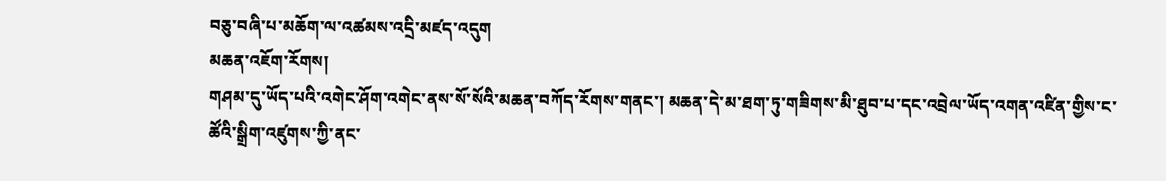བཅུ་བཞི་པ་མཆོག་ལ་འཚམས་འདྲི་མཛད་འདུག
མཆན་འཇོག་རོགས།
གཤམ་དུ་ཡོད་པའི་འགེང་ཤོག་འགེང་ནས་སོ་སོའི་མཆན་བཀོད་རོགས་གནང་། མཆན་དེ་མ་ཐག་ཏུ་གཟིགས་མི་ཐུབ་པ་དང་འབྲེལ་ཡོད་འགན་འཛིན་གྱིས་ང་ཚོའི་སྒྲིག་འཛུགས་ཀྱི་ནང་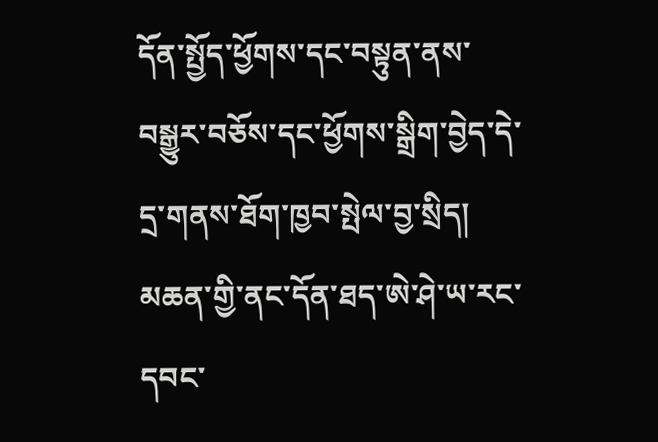དོན་སྤྱོད་ཕྱོགས་དང་བསྟུན་ནས་བསྒྱུར་བཅོས་དང་ཕྱོགས་སྒྲིག་བྱེད་དེ་དྲ་གནས་ཐོག་ཁྱབ་སྤེལ་བྱ་སྲིད། མཆན་གྱི་ནང་དོན་ཐད་ཨེ་ཤེ་ཡ་རང་དབང་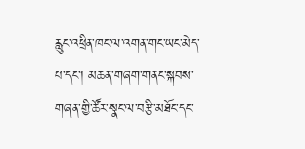རླུང་འཕྲིན་ཁང་ལ་འགན་གང་ཡང་མེད་པ་དང་། མཆན་གཞག་གནང་སྐབས་གཞན་གྱི་ཚོར་སྣང་ལ་བརྩི་མཐོང་དང་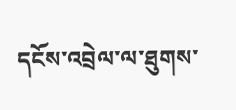དངོས་འབྲེལ་ལ་ཐུགས་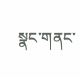སྣང་གནང་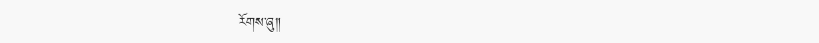རོགས་ཞུ༎